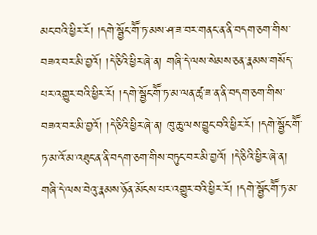མང་བའི་ཕྱིར་རོ། །དགེ་སྦྱོང་གཽ་ཏ་མས་ཤ་ཟ་བར་གནང་ན་ནི་བདག་ཅག་གིས་བཟའ་བར་མི་བྱའོ། །དེ་ཅིའི་ཕྱིར་ཞེ་ན། གཞི་དེ་ལས་སེམས་ཅན་རྣམས་གསོད་པར་འགྱུར་བའི་ཕྱིར་རོ། །དགེ་སྦྱོང་གཽ་ཏ་མ་ལན་ཚྭ་ཟ་ན་ནི་བདག་ཅག་གིས་བཟའ་བར་མི་བྱའོ། །དེ་ཅིའི་ཕྱིར་ཞེ་ན། ཁུ་ཆུ་ལས་བྱུང་བའི་ཕྱིར་རོ། །དགེ་སྦྱོང་གཽ་ཏ་མ་འོ་མ་འཐུང་ན་ནི་བདག་ཅག་གིས་བཏུང་བར་མི་བྱའོ། །དེ་ཅིའི་ཕྱིར་ཞེ་ན། གཞི་དེ་ལས་བེའུ་རྣམས་ཉོན་མོངས་པར་འགྱུར་བའི་ཕྱིར་རོ། །དགེ་སྦྱོང་གཽ་ཏ་མ་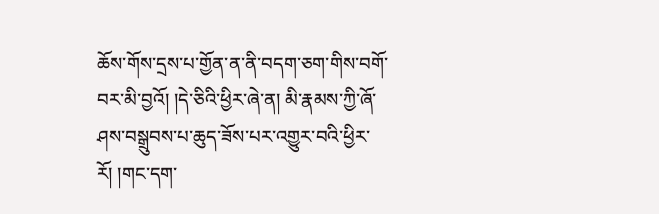ཆོས་གོས་དྲས་པ་གྱོན་ན་ནི་བདག་ཅག་གིས་བགོ་བར་མི་བྱའོ། །དེ་ཅིའི་ཕྱིར་ཞེ་ན། མི་རྣམས་ཀྱི་ཞོ་ཤས་བསྒྲུབས་པ་ཆུད་ཟོས་པར་འགྱུར་བའི་ཕྱིར་རོ། །གང་དག་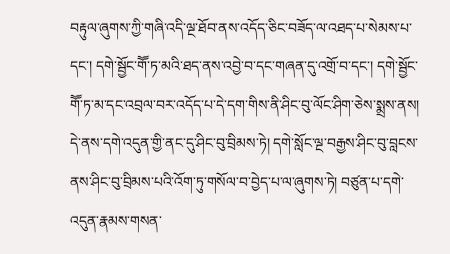བརྟུལ་ཞུགས་ཀྱི་གཞི་འདི་ལྔ་ཐོབ་ནས་འདོད་ཅིང་བཟོད་ལ་འཐད་པ་སེམས་པ་དང་། དགེ་སྦྱོང་གཽ་ཏ་མའི་ཐད་ནས་འབྱེ་བ་དང་གཞན་དུ་འགྲོ་བ་དང་། དགེ་སྦྱོང་གཽ་ཏ་མ་དང་འབྲལ་བར་འདོད་པ་དེ་དག་གིས་ནི་ཤིང་བུ་ལོང་ཤིག་ཅེས་སྨྲས་ནས། དེ་ནས་དགེ་འདུན་གྱི་ནང་དུ་ཤིང་བུ་བྲིམས་ཏེ། དགེ་སློང་ལྔ་བརྒྱས་ཤིང་བུ་བླངས་ནས་ཤིང་བུ་བྲིམས་པའི་འོག་ཏུ་གསོལ་བ་བྱེད་པ་ལ་ཞུགས་ཏེ། བཙུན་པ་དགེ་འདུན་རྣམས་གསན་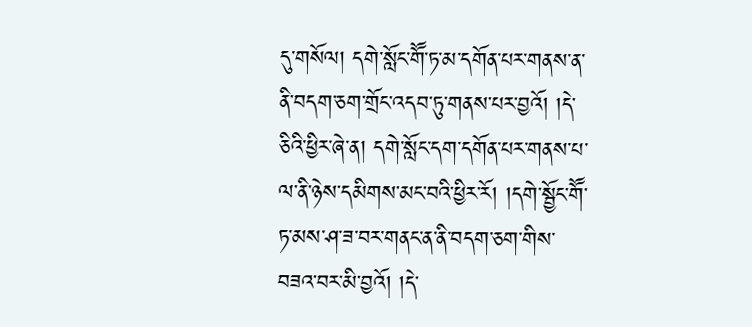དུ་གསོལ། དགེ་སློང་གཽ་ཏ་མ་དགོན་པར་གནས་ན་ནི་བདག་ཅག་གྲོང་འདབ་ཏུ་གནས་པར་བྱའོ། །དེ་ཅིའི་ཕྱིར་ཞེ་ན། དགེ་སློང་དག་དགོན་པར་གནས་པ་ལ་ནི་ཉེས་དམིགས་མང་བའི་ཕྱིར་རོ། །དགེ་སྦྱོང་གཽ་ཏ་མས་ཤ་ཟ་བར་གནང་ན་ནི་བདག་ཅག་གིས་བཟའ་བར་མི་བྱའོ། །དེ་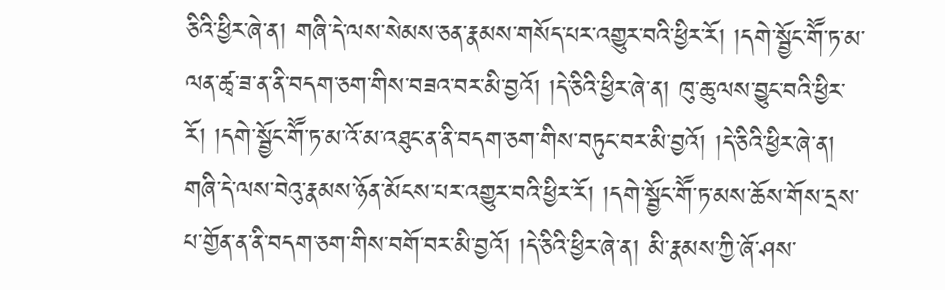ཅིའི་ཕྱིར་ཞེ་ན། གཞི་དེ་ལས་སེམས་ཅན་རྣམས་གསོད་པར་འགྱུར་བའི་ཕྱིར་རོ། །དགེ་སྦྱོང་གཽ་ཏ་མ་ལན་ཚྭ་ཟ་ན་ནི་བདག་ཅག་གིས་བཟའ་བར་མི་བྱའོ། །དེ་ཅིའི་ཕྱིར་ཞེ་ན། ཁུ་ཆུ་ལས་བྱུང་བའི་ཕྱིར་རོ། །དགེ་སྦྱོང་གཽ་ཏ་མ་འོ་མ་འཐུང་ན་ནི་བདག་ཅག་གིས་བཏུང་བར་མི་བྱའོ། །དེ་ཅིའི་ཕྱིར་ཞེ་ན། གཞི་དེ་ལས་བེའུ་རྣམས་ཉོན་མོངས་པར་འགྱུར་བའི་ཕྱིར་རོ། །དགེ་སྦྱོང་གཽ་ཏ་མས་ཆོས་གོས་དྲས་པ་གྱོན་ན་ནི་བདག་ཅག་གིས་བགོ་བར་མི་བྱའོ། །དེ་ཅིའི་ཕྱིར་ཞེ་ན། མི་རྣམས་ཀྱི་ཞོ་ཤས་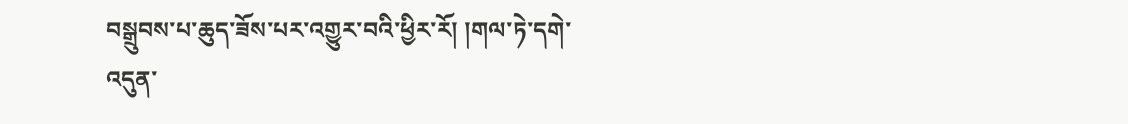བསྒྲུབས་པ་ཆུད་ཟོས་པར་འགྱུར་བའི་ཕྱིར་རོ། །གལ་ཏེ་དགེ་འདུན་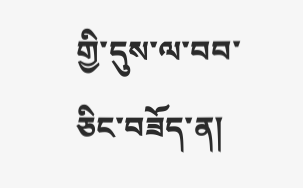གྱི་དུས་ལ་བབ་ཅིང་བཟོད་ན།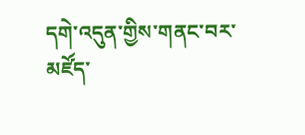དགེ་འདུན་གྱིས་གནང་བར་མཛོད་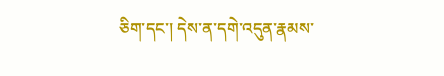ཅིག་དང་། དེས་ན་དགེ་འདུན་རྣམས་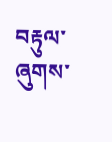བརྟུལ་ཞུགས་